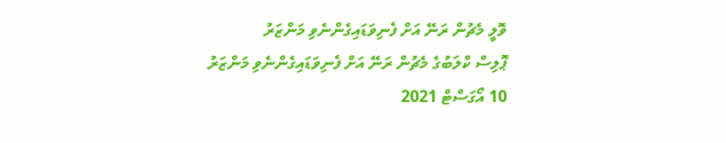ވޮލީ މެޗުން ރަނޭ އަށް ފެނިވަޑައިގެންނެވި މަންޒަރު
ޕޮލިސް ކްލަބުގެ މެޗުން ރަނޭ އަށް ފެނިވަޑައިގެންނެވި މަންޒަރު
10 އޯގަސްޓް 2021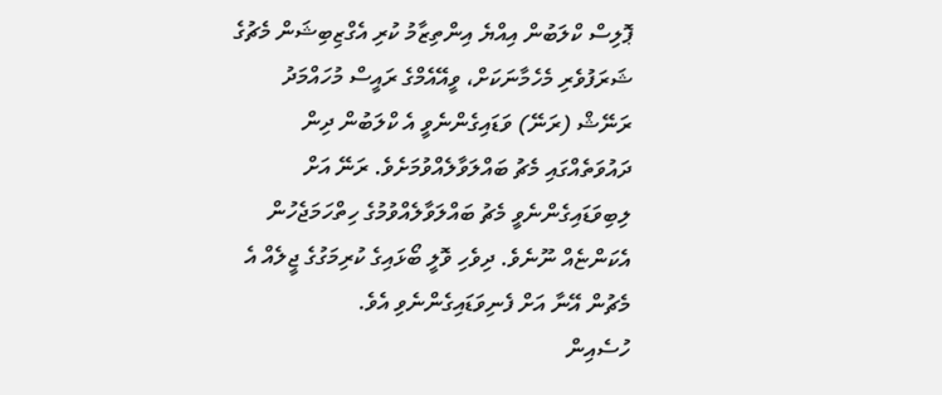ޕޮލިސް ކްލަބުން އިއްޔެ އިންތިޒާމު ކުރި އެގްޒިބިޝަން މެޗުގެ ޝަރަފުވެރި މެހެމާނަކަށް، ވީއޭއެމްގެ ރައީސް މުހައްމަދު ރަނޭޝް (ރަނޭ) ވަޑައިގެންނެވީ އެ ކްލަބުން ދިން ދައުވަތެއްގައި މެޗު ބައްލަވާލެއްވުމަށެވެ. ރަނޭ އަށް ލިބިވަޑައިގެންނެވީ މެޗު ބައްލަވާލެއްވުމުގެ ހިތްހަމަޖެހުން އެކަންޏެއް ނޫނެވެ. ދިވެހި ވޮލީ ބޯޅައިގެ ކުރިމަގުގެ ޖީލެއް އެ މެޗުން އޭނާ އަށް ފެނިވަޑައިގެންނެވި އެވެ.
ހުސެއިން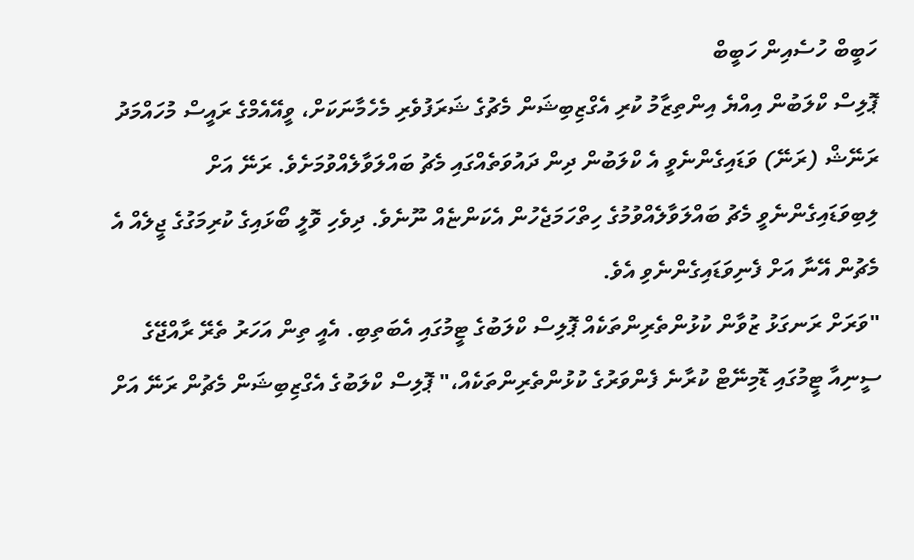ހަބީބް ހުސެއިން ހަބީބް
ޕޮލިސް ކްލަބުން އިއްޔެ އިންތިޒާމު ކުރި އެގްޒިބިޝަން މެޗުގެ ޝަރަފުވެރި މެހެމާނަކަށް، ވީއޭއެމްގެ ރައީސް މުހައްމަދު ރަނޭޝް (ރަނޭ) ވަޑައިގެންނެވީ އެ ކްލަބުން ދިން ދައުވަތެއްގައި މެޗު ބައްލަވާލެއްވުމަށެވެ. ރަނޭ އަށް ލިބިވަޑައިގެންނެވީ މެޗު ބައްލަވާލެއްވުމުގެ ހިތްހަމަޖެހުން އެކަންޏެއް ނޫނެވެ. ދިވެހި ވޮލީ ބޯޅައިގެ ކުރިމަގުގެ ޖީލެއް އެ މެޗުން އޭނާ އަށް ފެނިވަޑައިގެންނެވި އެވެ.
"ވަރަށް ރަނގަޅު ޒުވާން ކުޅުންތެރިންތަކެއް ޕޮލިސް ކްލަބުގެ ޓީމުގައި އެބަތިބި. އެއީ ތިން އަހަރު ތެރޭ ރާއްޖޭގެ ސީނިއާ ޓީމުގައި ޑޮމިނޭޓް ކުރާނެ ފެންވަރުގެ ކުޅުންތެރިންތަކެއް،" ޕޮލިސް ކްލަބުގެ އެގްޒިބިޝަން މެޗުން ރަނޭ އަށް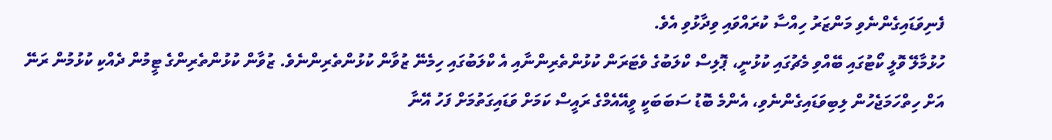ފެނިވަޑައިގެންނެވި މަންޒަރު ހިއްސާ ކުރައްވައި ވިދާޅުވި އެވެ.
ހުޅުމާލޭ ވޮލީ ކޯޓުގައި ބޭއްވި މެޗުގައި ކުޅުނީ، ޕޮލިސް ކްލަބުގެ ވެޓަރަން ކުޅުންތެރިންނާއި އެ ކްލަބުގައި ހިމެނޭ ޒުވާން ކުޅުންތެރިންނެވެ. ޒުވާން ކުޅުންތެރިންގެ ޓީމުން ދެއްކި ކުޅުމުން ރަނޭ އަށް ހިތްހަމަޖެހުން ލިބިވަޑައިގެންނެވި، އެންމެ ބޮޑު ސަބަބަކީ ވީއޭއެމްގެ ރައީސް ކަމަށް ވަޑައިގަތުމަށް ފަހު އޭނާ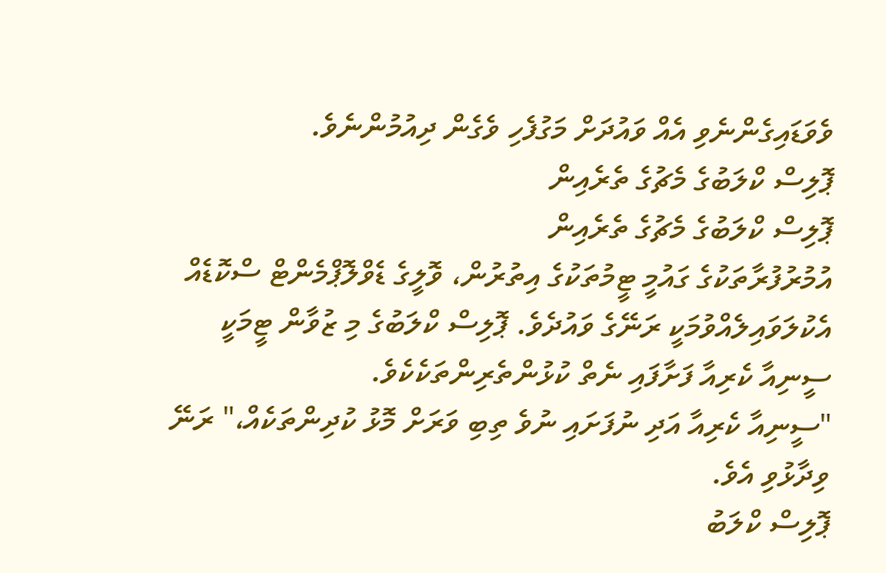ވެވަޑައިގެންނެވި އެއް ވައުދަށް މަގުފެހި ވެގެން ދިއުމުންނެވެ.
ޕޮލިސް ކްލަބުގެ މެޗުގެ ތެރެއިން
ޕޮލިސް ކްލަބުގެ މެޗުގެ ތެރެއިން
އުމުރުފުރާތަކުގެ ގައުމީ ޓީމުތަކުގެ އިތުރުން، ވޮލީގެ ޑެވްލޮޕްމެންޓް ސްކޮޑެއް އެކުލަވައިލެއްވުމަކީ ރަނޭގެ ވައުދެވެ. ޕޮލިސް ކްލަބުގެ މި ޒުވާން ޓީމަކީ ސީނިއާ ކެރިއާ ފަށާފައި ނެތް ކުޅުންތެރިންތަކެކެވެ.
"ސީނިއާ ކެރިއާ އަދި ނުފަށައި ނުވެ ތިބި ވަރަށް މޮޅު ކުދިންތަކެއް،" ރަނޭ ވިދާޅުވި އެވެ.
ޕޮލިސް ކްލަބު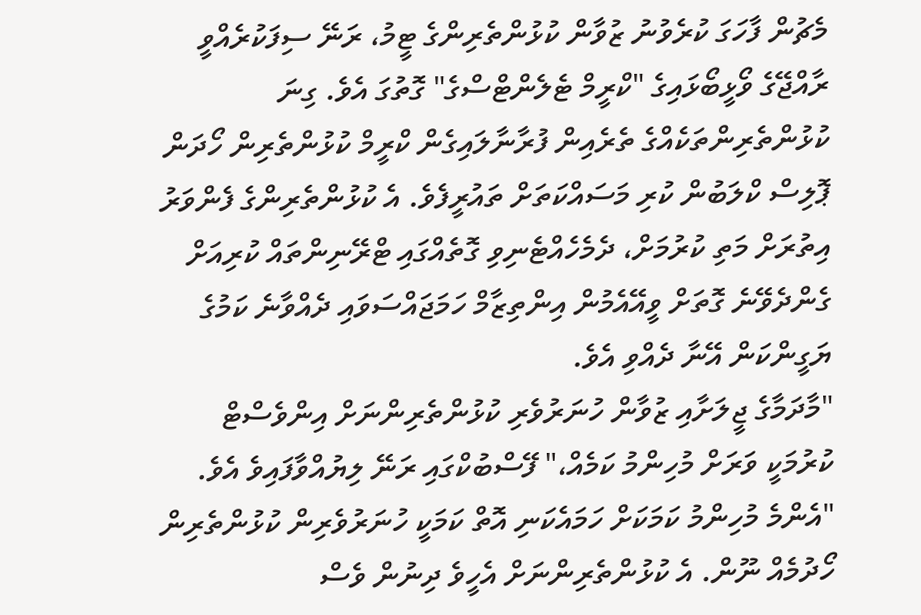މެޗުން ފާހަގަ ކުރެވުނު ޒުވާން ކުޅުންތެރިންގެ ޓީމު، ރަނޭ ސިފަކުރެއްވީ ރާއްޖޭގެ ވޯޅީބޯޅައިގެ "ކްރީމް ޓެލެންޓްސްގެ" ގޮތުގަ އެވެ. ގިނަ ކުޅުންތެރިންތަކެއްގެ ތެރެއިން ފުރާނާލައިގެން ކްރީމް ކުޅުންތެރިން ހޯދަން ޕޮލިސް ކްލަބުން ކުރި މަސައްކަތަށް ތައުރީފެވެ. އެ ކުޅުންތެރިންގެ ފެންވަރު އިތުރަށް މަތި ކުރުމަށް، ދެމެހެއްޓެނިވި ގޮތެއްގައި ޓްރޭނިންތައް ކުރިއަށް ގެންދެވޭނެ ގޮތަށް ވީއޭއެމުން އިންތިޒާމް ހަމަޖައްސަވައި ދެއްވާނެ ކަމުގެ ޔަގީންކަން އޭނާ ދެއްވި އެވެ.
"މާދަމާގެ ޖީލަށާއި ޒުވާން ހުނަރުވެރި ކުޅުންތެރިންނަށް އިންވެސްޓް ކުރުމަކީ ވަރަށް މުހިންމު ކަމެއް،" ފޭސްބުކްގައި ރަނޭ ލިޔުއްވާފައިވެ އެވެ. "އެންމެ މުހިންމު ކަމަކަށް ހަމައެކަނި އޮތް ކަމަކީ ހުނަރުވެރިން ކުޅުންތެރިން ހޯދުމެއް ނޫން. އެ ކުޅުންތެރިންނަށް އެހީވެ ދިނުން ވެސް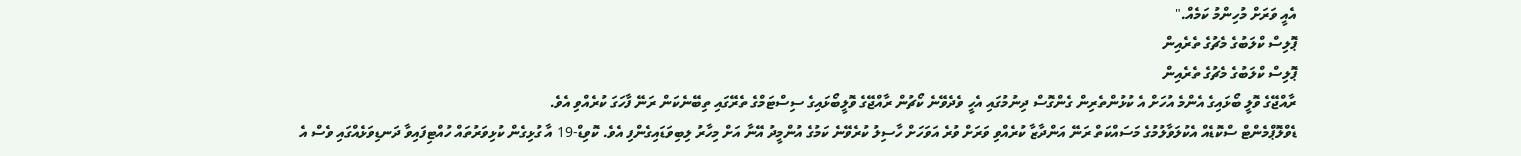އެއީ ވަރަށް މުހިންމު ކަމެއް."
ޕޮލިސް ކްލަބުގެ މެޗުގެ ތެރެއިން
ޕޮލިސް ކްލަބުގެ މެޗުގެ ތެރެއިން
ރާއްޖޭގެ ވޮލީ ބޯޅައިގެ އެންމެ އުހަށް އެ ކުޅުންތެރިން ގެންގޮސް ދިނުމުގައި އެހީ ވެދެވޭނެ ކޯޗުން ރާއްޖޭގެ ވޮލީބޯޅައިގެ ސިސްޓަމްގެ ތެރޭގައި ތިބޭނެކަން ރަނޭ ފާހަގަ ކުރެއްވި އެވެ.
ޑެވްލޮޕްމެންޓް ސްކޮޑެއް އެކުލަވާލުމުގެ މަސައްކަތް ރަނޭ އަންދާޒާ ކުރެއްވި ވަރަށް ވުރެ އަވަހަށް ހާސިލު ކުރެވޭނެ ކަމުގެ އުންމީދު އޭނާ އަށް މިހާރު ލިބިވަޑައިގެންފި އެވެ. ކޮވިޑް-19 އާ ގުޅިގެން ކުޅިވަރުތައް ހުއްޓިފައިވާ ދަނޑިވަޅެއްގައި ވެސް އެ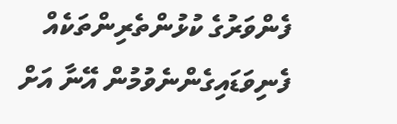ފެންވަރުގެ ކުޅުންތެރިންތަކެއް ފެނިވަޑައިގެންނެވުމުން އޭނާ އަށް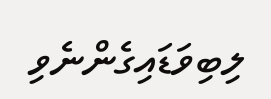ލިބިވަޑައިގެންނެވި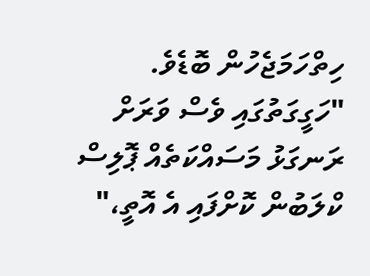ހިތްހަމަޖެހުން ބޮޑެވެ.
"ހަގީގަތުގައި ވެސް ވަރަށް ރަނގަޅު މަސައްކަތެއް ޕޮލިސް ކްލަބުން ކޮށްފައި އެ އޮތީ،"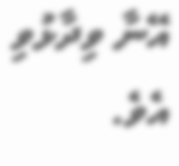އޭނާ ވިދާޅުވި އެވެ.